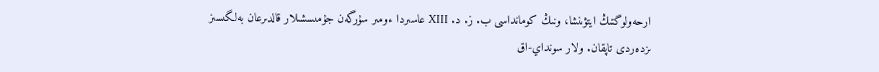ارحەولوگتىڭ ايتۋىنشا، ونىڭ كومانداسى ب. ز. د. XIII عاسىردا ءومىر سۇرگەن جۇمىسشىلار قالدىرعان بەلگىسىز ىزدەردى تاپقان. ولار سونداي-اق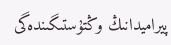پيراميدانىڭ وڭتۇستىگىندەگى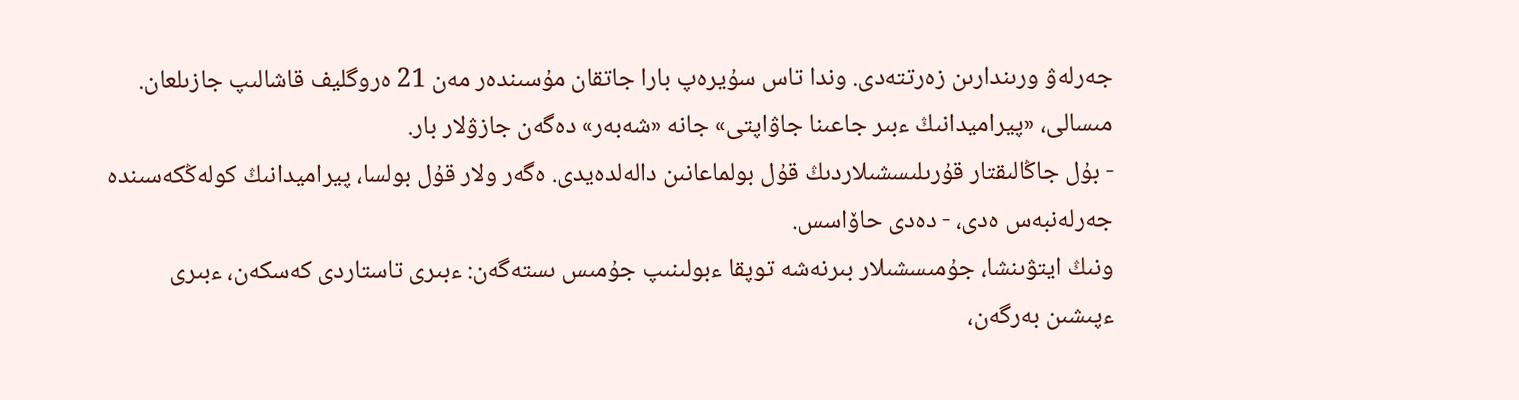جەرلەۋ ورىندارىن زەرتتەدى. وندا تاس سۇيرەپ بارا جاتقان مۇسىندەر مەن 21 ەروگليف قاشالىپ جازىلعان. مىسالى، «پيراميدانىڭ ءبىر جاعىنا جاۋاپتى» جانە «شەبەر» دەگەن جازۋلار بار.
- بۇل جاڭالىقتار قۇرىلىسشىلاردىڭ قۇل بولماعانىن دالەلدەيدى. ەگەر ولار قۇل بولسا، پيراميدانىڭ كولەڭكەسىندە جەرلەنبەس ەدى، - دەدى حاۆاسس.
ونىڭ ايتۋىنشا، جۇمىسشىلار بىرنەشە توپقا ءبولىنىپ جۇمىس ىستەگەن: ءبىرى تاستاردى كەسكەن، ءبىرى ءپىشىن بەرگەن،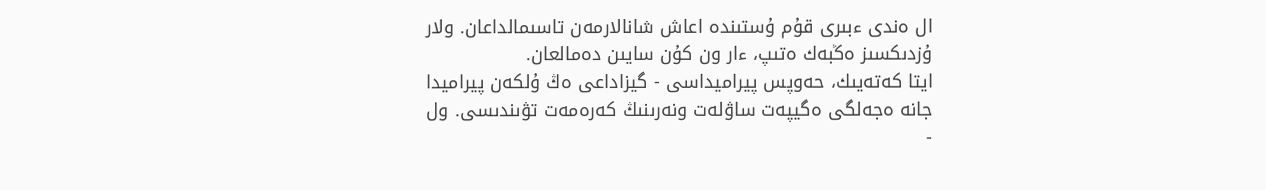ال ەندى ءبىرى قۇم ۇستىندە اعاش شانالارمەن تاسىمالداعان. ولار ۇزدىكسىز ەڭبەك ەتىپ، ءار ون كۇن سايىن دەمالعان.
ايتا كەتەيىك، حەوپس پيراميداسى - گيزاداعى ەڭ ۇلكەن پيراميدا جانە ەجەلگى ەگيپەت ساۋلەت ونەرىنىڭ كەرەمەت تۋىندىسى. ول -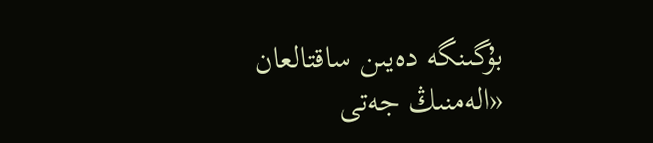بۇگىنگە دەيىن ساقتالعان «الەمنىڭ جەتى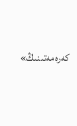كەرەمەتىنىڭ»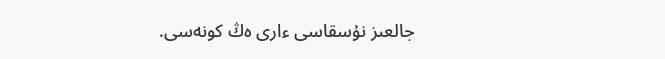جالعىز نۇسقاسى ءارى ەڭ كونەسى.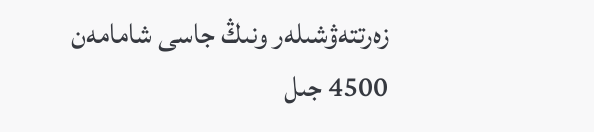زەرتتەۋشىلەر ونىڭ جاسى شامامەن 4500 جىل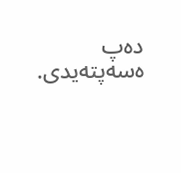دەپ ەسەپتەيدى.